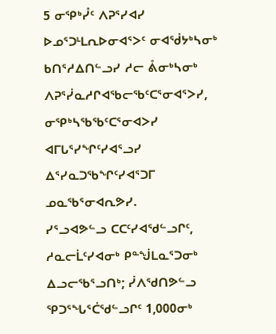5 ᓂᕿᒃᓮᑦ ᐱᕈᕐᓯᐊᓯ ᐅᓄᕐᑐᒻᒪᕆᐅᓂᐊᕐᐳᑦ ᓂᐊᖂᔭᒃᓴᓂᒃ ᑲᑎᕐᓱᐃᑎᓪᓗᓯ ᓱᓕ ᕔᓂᒃᓴᓂᒃ ᐱᕈᕐᓰᓇᓱᒋᐊᖃᓕᖃᑦᑕᕐᓂᐊᕐᐳᓯ, ᓂᕿᒃᓴᖃᖃᑦᑕᕐᓂᐊᐳᓯ ᐊᒥᒐᕐᓯᖏᑦᓯᐊᕐᓗᓯ ᐃᕐᓯᓇᑐᖃᖏᑦᓯᐊᕐᑐᒥ ᓄᓇᖃᕐᓂᐊᕆᕗᓯ.
ᓯᕐᓗᐊᕗᓪᓗ ᑕᑕᑦᓯᐊᖁᓪᓗᒋᑦ, ᓱᓇᓕᒫᑦᓯᐊᓂᒃ ᑭᓐᖒᒪᓇᕐᑐᓂᒃ ᐃᓗᓕᖃᕐᓗᑎᒃ; ᓰᐱᖁᑎᕗᓪᓗ ᕿᑐᕐᖓᕐᑖᖁᓪᓗᒋᑦ 1,000ᓂᒃ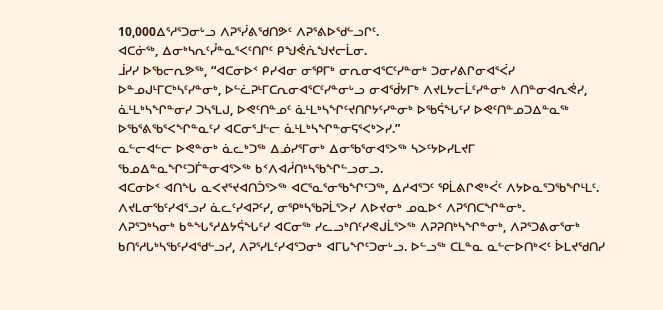10,000ᐃᕐᓱᕐᑐᓂᒡᓗ ᐱᕈᕐᓰᕕᖁᑎᕗᑦ ᐱᕈᕐᕕᐅᖁᓪᓗᒋᑦ.
ᐊᑕᓃᖅ, ᐃᓂᒃᓴᕆᑦᓮᓐᓇᕐᐸᑦᑎᒋᑦ ᑭᖑᕚᕇᖑᔪᓕᒫᓂ.
ᒨᓯᓯ ᐅᖃᓕᕆᕗᖅ, “ᐊᑕᓂᐅᑉ ᑭᓯᐊᓂ ᓂᕿᒥᒃ ᓂᕆᓂᐊᕐᑕᑦᓯᓐᓂᒃ ᑐᓂᓯᕕᒋᓂᐊᕐᐹᓯ ᐅᓐᓄᒍᒻᒥᑕᒃᓴᑦᓯᓐᓂᒃ, ᐅᓪᓛᕈᒻᒥᑕᕆᓂᐊᕐᑕᑦᓯᓐᓂᒡᓗ ᓂᐊᖂᔭᒥᒃ ᐱᔪᒪᔭᓕᒫᑦᓯᓐᓂᒃ ᐱᑎᓐᓂᐊᕆᕚᓯ, ᓈᒻᒪᒃᓴᖏᓐᓂᓯ ᑐᓴᕐᒪᒍ, ᐅᕙᑦᑎᓐᓄᑦ ᓈᒻᒪᒃᓴᖏᑦᔪᑎᒋᔭᑦᓯᓐᓂᒃ ᐅᖃᕌᖓᑦᓯ ᐅᕙᑦᑎᓐᓄᑐᐃᓐᓇᖅ ᐅᖃᕐᕕᖃᕐᐸᖏᓐᓇᑦᓯ ᐊᑕᓂᕐᒧᓪᓕ ᓈᒻᒪᒃᓴᖏᓐᓂᕋᕐᐸᒃᐳᓯ.”
ᓇᓪᓕᐊᓪᓕ ᐅᕙᓐᓂᒃ ᓈᓚᒃᑐᖅ ᐃᓅᓯᕐᒥᓂᒃ ᐃᓂᖃᕐᓂᐊᕐᐳᖅ ᓴᐳᑦᔭᐅᓯᒪᔪᒥ ᖃᓄᐃᓐᓇᖏᑦᑐᒦᓐᓂᐊᕐᐳᖅ ᑲᑉᐱᐊᓲᑎᒃᓴᖃᖏᓪᓗᓂᓗ.
ᐊᑕᓂᐅᑉ ᐊᑎᖓ ᓇᐸᔪᕐᔪᐊᑎᑑᕐᐳᖅ ᐊᑕᕐᓇᕐᓂᖃᖏᑦᑐᖅ, ᐃᓱᐊᕐᑐᑦ ᕿᒫᕕᒋᕙᒃᐹᑦ ᐱᔭᐅᓇᕐᑐᖃᖏᒻᒪᑦ.
ᐱᔪᒪᓂᖃᑦᓯᐊᕐᓗᓯ ᓈᓚᑦᓯᐊᕈᑦᓯ, ᓂᕿᒃᓴᖃᕈᒫᕐᐳᓯ ᐱᐅᔪᓂᒃ ᓄᓇᐅᑉ ᐱᕈᕐᑎᑕᖏᓐᓂᒃ.
ᐱᕈᕐᑐᒃᓴᓂᒃ ᑲᓐᖓᕐᓱᐃᔭᕌᖓᑦᓯ ᐊᑕᓂᖅ ᓯᓚᓗᒃᑎᑦᓯᕙᒍᒫᕐᐳᖅ ᐱᕈᕈᑎᒃᓴᖏᓐᓂᒃ, ᐱᕈᕐᑐᕕᓂᕐᓂᒃ ᑲᑎᕐᓱᒐᒃᓴᖃᑦᓯᐊᖁᓪᓗᓯ, ᐱᕈᕐᓯᒪᑦᓯᐊᕐᑐᓂᒃ ᐊᒥᒐᖏᑦᑐᓂᒡᓗ. ᐅᓪᓗᖅ ᑕᒪᓐᓇ ᓇᓪᓕᐅᑎᒃᐸᑦ ᐆᒪᔪᖁᑎᓯ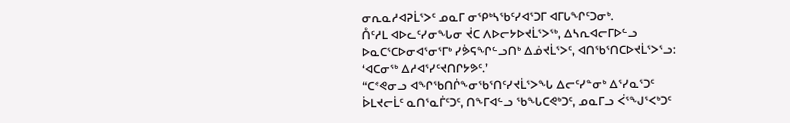ᓂᕆᓇᓱᐊᕈᒫᕐᐳᑦ ᓄᓇᒥ ᓂᕿᒃᓴᖃᑦᓯᐊᕐᑐᒥ ᐊᒥᒐᖏᑦᑐᓂᒃ.
ᑍᑦᓱᒪ ᐊᐅᓚᑦᓯᓂᖓᓂ ᔫᑕ ᐱᐅᓕᔭᐅᔪᒫᕐᐳᖅ, ᐃᓴᕆᐊᓕᒥᐅᓪᓗ ᐅᓇᑕᕐᑕᐅᓂᐊᕐᓂᕐᒥᒃ ᓯᕘᕋᖏᓪᓗᑎᒃ ᐃᓅᔪᒫᕐᐳᑦ, ᐊᑎᖃᕐᑎᑕᐅᔪᒫᕐᐳᕐᓗ: ‘ᐊᑕᓂᖅ ᐃᓱᐊᕐᓯᑦᔪᑎᒋᔭᕗᑦ.’
“ᑕᕝᕙᓂᓗ ᐊᖏᖃᑎᒌᖕᓂᖃᕐᑎᑦᓯᔪᒫᕐᐳᖓ ᐃᓕᑦᓯᓐᓂᒃ ᐃᕐᓯᓇᕐᑐᑦ ᐆᒪᔪᓕᒫᑦ ᓇᑎᕐᓇᒦᑦᑐᑦ, ᑎᖕᒥᐊᓪᓗ ᖃᖓᑕᕙᒃᑐᑦ, ᓄᓇᒥᓗ ᐹᕐᖑᕐᐸᒃᑐᑦ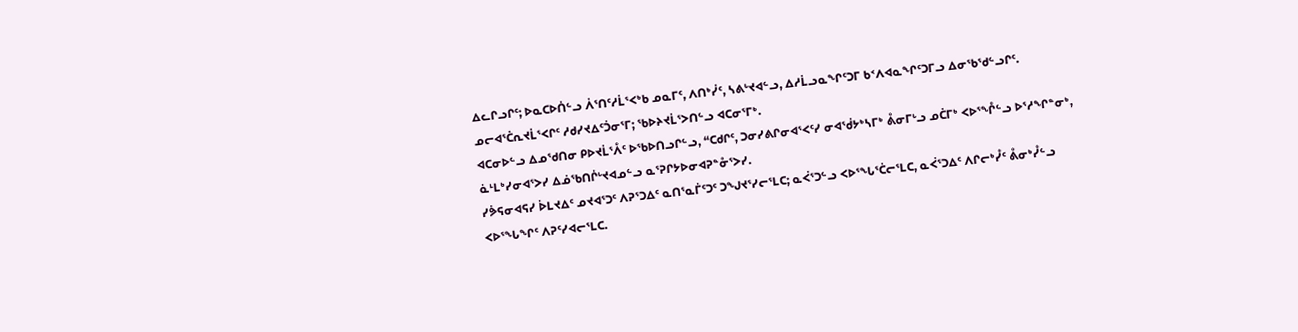ᐃᓚᒋᓗᒋᑦ; ᐅᓇᑕᐅᑏᓪᓗ ᐲᕐᑎᑦᓱᒫᕐᐸᒃᑲ ᓄᓇᒥᑦ, ᐱᑎᒃᓰᑦ, ᓴᕕᒡᔪᐊᓪᓗ, ᐃᓱᒫᓗᓇᖏᑦᑐᒥ ᑲᑉᐱᐊᓇᖏᑦᑐᒥᓗ ᐃᓂᖃᖁᓪᓗᒋᑦ.
ᓄᓕᐊᕐᑖᕆᔪᒫᕐᐸᒋᑦ ᓱᑯᓯᔪᐃᑦᑑᓂᕐᒥ; ᖃᐅᔨᔪᒫᕐᐳᑎᓪᓗ ᐊᑕᓂᕐᒥᒃ.
ᐊᑕᓂᐅᓪᓗ ᐃᓄᖁᑎᓂ ᑭᐅᔪᒫᕐᐰᑦ ᐅᖃᐅᑎᓗᒋᓪᓗ, “ᑕᑯᒋᑦ, ᑐᓂᓯᕕᒋᓂᐊᕐᐸᑦᓯ ᓂᐊᖂᔭᒃᓴᒥᒃ ᕔᓂᒥᒡᓗ ᓄᑖᒥᒃ ᐸᐅᕐᖎᓪᓗ ᐅᕐᓱᖏᓐᓂᒃ, ᓈᒻᒪᒃᓯᓂᐊᕐᐳᓯ ᐃᓅᖃᑎᒌᒡᔪᐊᓄᓪᓗ ᓇᕐᕈᒋᔭᐅᓂᐊᕈᓐᓁᕐᐳᓯ.
ᓯᕘᕋᓂᐊᕋᓯ ᐆᒪᔪᐃᑦ ᓄᔪᐊᕐᑐᑦ ᐱᕈᕐᑐᐃᑦ ᓇᑎᕐᓇᒦᑦᑐᑦ ᑐᖑᔪᕐᓯᓕᕐᒪᑕ; ᓇᐹᕐᑐᓪᓗ ᐸᐅᕐᖓᕐᑖᓕᕐᒪᑕ, ᓇᐹᕐᑐᐃᑦ ᐱᒋᓕᒃᓮᑦ ᕔᓂᒃᓮᓪᓗ ᐸᐅᕐᖓᖏᑦ ᐱᕈᑦᓯᐊᓕᕐᒪᑕ.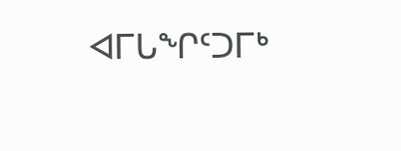ᐊᒥᒐᖏᑦᑐᒥᒃ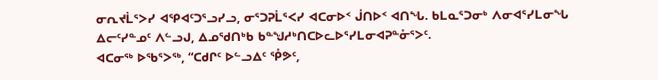ᓂᕆᔪᒫᕐᐳᓯ ᐊᕿᐊᑦᑐᕐᓗᓯᓗ, ᓂᕐᑐᕈᒫᕐᐸᓯ ᐊᑕᓂᐅᑉ ᒎᑎᐅᑉ ᐊᑎᖓ. ᑲᒪᓇᕐᑐᓂᒃ ᐱᓂᐊᕐᓯᒪᓂᖓ ᐃᓕᑦᓯᓐᓄᑦ ᐱᓪᓗᒍ, ᐃᓄᖁᑎᒃᑲ ᑲᓐᖑᓱᒃᑎᑕᐅᓚᐅᕐᓯᒪᓂᐊᕈᓐᓁᕐᐳᑦ.
ᐊᑕᓂᖅ ᐅᖃᕐᐳᖅ, “ᑕᑯᒋᑦ ᐅᓪᓗᐃᑦ ᕾᕗᑦ,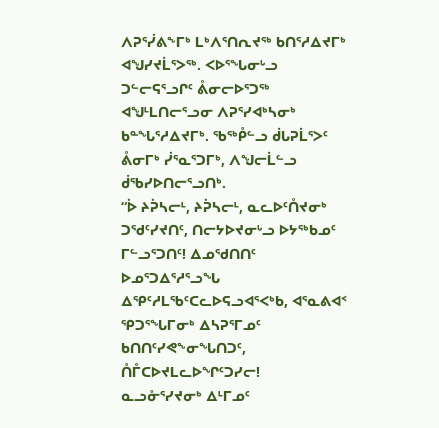ᐱᕈᕐᓰᕕᖕᒥᒃ ᒪᒃᐱᕐᑎᕆᔪᖅ ᑲᑎᕐᓱᐃᔪᒥᒃ ᐊᖑᓯᔪᒫᕐᐳᖅ. ᐸᐅᕐᖓᓂᒡᓗ ᑐᓪᓕᕋᕐᓗᒋᑦ ᕔᓂᓕᐅᕐᑐᖅ ᐊᖑᒻᒪᑎᓕᕐᓗᓂ ᐱᕈᕐᓯᐊᒃᓴᓂᒃ ᑲᓐᖓᕐᓱᐃᔪᒥᒃ. ᖃᖅᑬᓪᓗ ᑰᒐᕈᒫᕐᐳᑦ ᕔᓂᒥᒃ ᓰᕐᓇᕐᑐᒥᒃ, ᐱᖑᓕᒫᓪᓗ ᑰᖃᓯᐅᑎᓕᕐᓗᑎᒃ.
“ᐆ ᔨᕉᓴᓕᒻ, ᔨᕉᓴᓕᒻ, ᓇᓚᐅᑦᑍᔪᓂᒃ ᑐᖁᑦᓯᔪᑎᑦ, ᑎᓕᔭᐅᔪᓂᒡᓗ ᐅᔭᖅᑲᓄᑦ ᒥᓪᓗᕐᑐᑎᑦ! ᐃᓄᖁᑎᑎᑦ ᐅᓄᕐᑐᐃᕐᓱᕐᓗᖓ ᐃᕿᑦᓱᒪᖃᑦᑕᓚᐅᕋᓗᐊᕐᐸᒃᑲ, ᐊᕐᓇᕕᐊᑉ ᕿᑐᕐᖓᒥᓂᒃ ᐃᓴᕈᕐᒥᓄᑦ ᑲᑎᑎᑦᓯᕙᖕᓂᖓᑎᑐᑦ, ᑍᒤᑕᐅᔪᒪᓚᐅᖏᑦᑐᓯᓕ!
ᓇᓗᓁᕐᓯᔪᓂᒃ ᐃᒻᒥᓄᑦ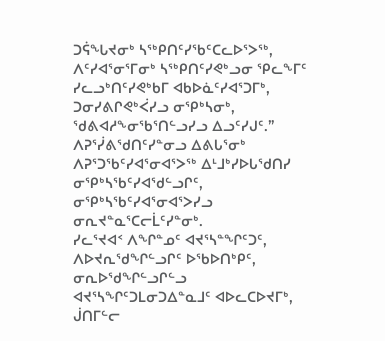ᑐᕌᖓᔪᓂᒃ ᓴᖅᑭᑎᑦᓯᖃᑦᑕᓚᐅᕐᐳᖅ, ᐱᑦᓯᐊᕐᓂᕐᒥᓂᒃ ᓴᖅᑭᑎᑦᓯᕙᒃᓗᓂ ᕿᓚᖕᒥᑦ ᓯᓚᓗᒃᑎᑦᓯᕙᒃᑲᒥ ᐊᑲᐅᓈᑦᓯᐊᕐᑐᒥᒃ, ᑐᓂᓯᕕᒋᕙᒃᐹᓯᓗ ᓂᕿᒃᓴᓂᒃ, ᖁᕕᐊᓱᖕᓂᖃᕐᑎᓪᓗᓯᓗ ᐃᓗᑦᓯᒍᑦ.”
ᐱᕈᕐᓰᕕᖁᑎᑦᓯᓐᓂᓗ ᐃᕕᒐᕐᓂᒃ ᐱᕈᕐᑐᖃᑦᓯᐊᕐᓂᐊᕐᐳᖅ ᐃᒻᒧᒃᓯᐅᒐᖁᑎᓯ ᓂᕿᒃᓴᖃᑦᓯᐊᖁᓪᓗᒋᑦ, ᓂᕿᒃᓴᖃᑦᓯᐊᕐᓂᐊᕐᐳᓯᓗ ᓂᕆᔪᓐᓇᕐᑕᓕᒫᑦᓯᓐᓂᒃ.
ᓯᓚᕐᔪᐊᑉ ᐱᖏᓐᓄᑦ ᐊᔪᕐᓴᓐᖏᑦᑐᑦ, ᐱᐅᔪᕆᖁᖏᓪᓗᒋᑦ ᐅᖃᐅᑎᒃᑭᑦ, ᓂᕆᐅᖁᖏᓪᓗᒋᓪᓗ ᐊᔪᕐᓴᖏᑦᑐᒪᓂᑐᐃᓐᓇᒧᑦ ᐊᐅᓚᑕᐅᔪᒥᒃ, ᒎᑎᒥᓪᓕ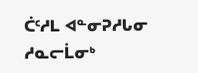ᑖᑦᓱᒪ ᐊᓐᓂᕈᓱᒐᓂ ᓱᓇᓕᒫᓂᒃ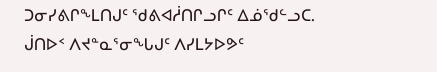ᑐᓂᓯᕕᒋᖕᒪᑎᒍᑦ ᖁᕕᐊᓲᑎᒋᓗᒋᑦ ᐃᓅᖁᓪᓗᑕ.
ᒎᑎᐅᑉ ᐱᔪᓐᓇᕐᓂᖓᒍᑦ ᐱᓯᒪᔭᐅᕗᑦ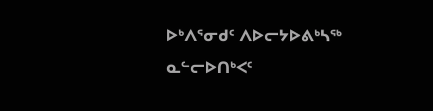ᐅᒃᐱᕐᓂᑯᑦ ᐱᐅᓕᔭᐅᕕᒃᓴᖅ ᓇᓪᓕᐅᑎᒃᐸᑦ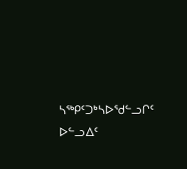ᓴᖅᑭᑦᑐᒃᓴᐅᖁᓪᓗᒋᑦ ᐅᓪᓗᐃᑦ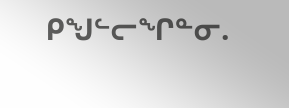ᑭᖑᓪᓕᖏᓐᓂ.